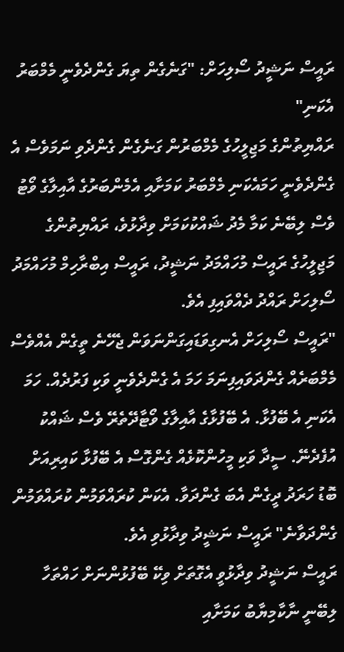ރައީސް ނަޝީދު ސޯލިހަށް: "ގަނެގެން ތިޔަ ގެންދެވެނީ މެމްބަރު އެކަނި"
ރައްޔިތުންގެ މަޖިލީހުގެ މެމްބަރުން ގަނެގެން ގެންދެވި ނަމަވެސް އެ ގެންދެވެނީ ހަމައެކަނި މެމްބަރު ކަމަށާއި އެމެންބަރުގެ އާއިލާގެ ވޯޓު ވެސް ލިބޭނެ ކަމާ މެދު ޝައްކުކަމަށް ވިދާޅުވެ، ރައްޔިތުންގެ މަޖިލީހުގެ ރައީސް މުހައްމަދު ނަޝީދު، ރައީސް އިބްރާހިމް މުހައްމަދު ސޯލިހަށް ރައްދު ދެއްވައިފި އެވެ.
"ރައީސް ސޯލިހަށް އެނގިވަޑައިގަންނަވަން ޖެހޭނެ ތީގެން އެއްވެސް މެމްބަރެއް ގެންދަވައިފިނަމަ ހަމަ އެ ގެންދެވެނީ ވަކި ފަރުދެއް. ހަމަ އެކަނި އެ ބޭފުޅާ. އެ ބޭފުޅާގެ އާއިލާގެ ވޯޓާދޭތެރޭ ވެސް ޝައްކު އުފެދެނޭ. ސީދާ ވަކި މީހުންކޮޅެއް ގެންގޮސް އެ ބޭފުޅާ ކައިރިއަށް ބޮޑު ހަރަދު ދީގެން އެބަ ގެންދަވާ. އެކަން ކުރައްވަމުން ކުރައްވަމުން ގެންދަވާނެ" ރައީސް ނަޝީދު ވިދާޅުވި އެވެ.
ރައީސް ނަޝީދު ވިދާޅުވީ އެގޮތަށް ވިކޭ ބޭފުޅުންނަށް ހައްތަހާ ލިބޭނީ ނާކާމިޔާބު ކަމަށާއި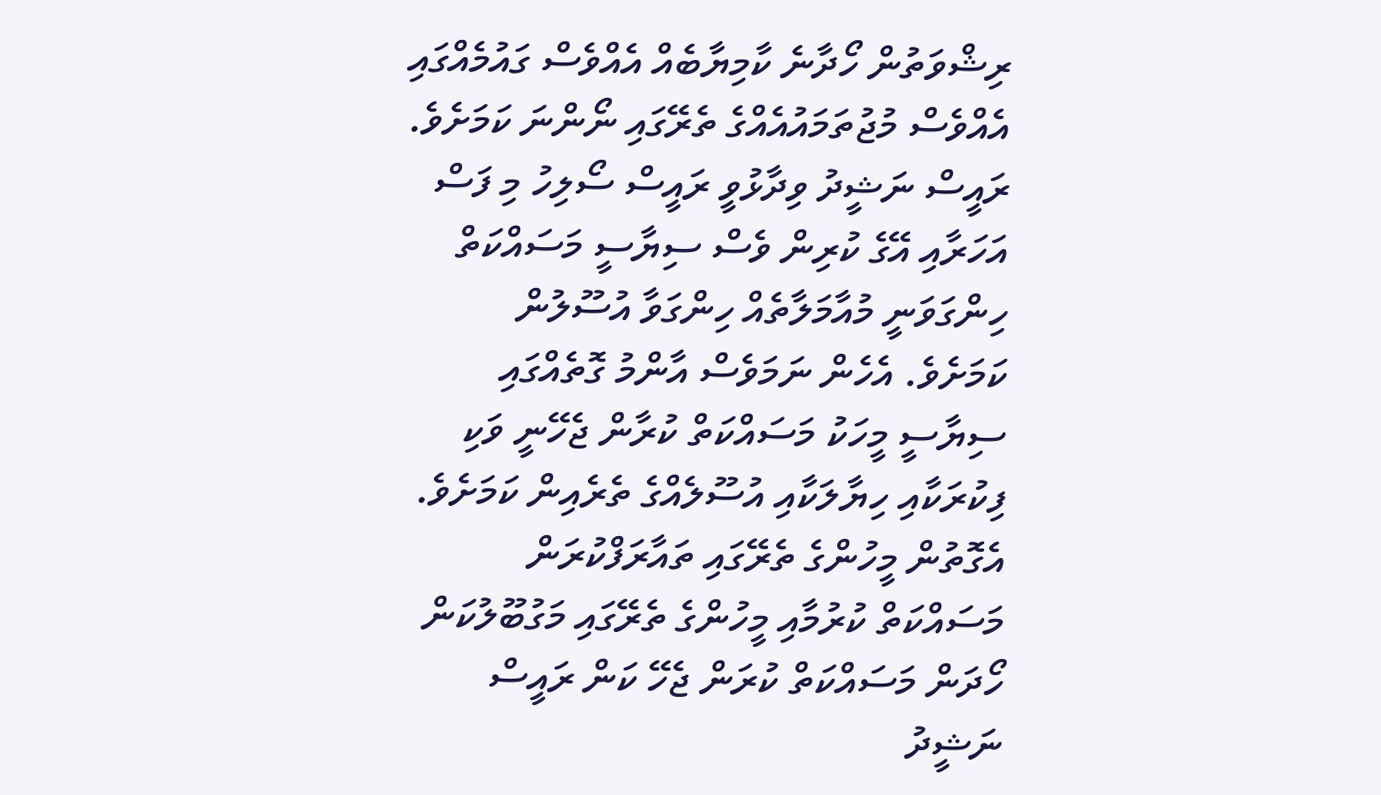ރިޝްވަތުން ހޯދާނެ ކާމިޔާބެއް އެއްވެސް ގައުމެއްގައި އެއްވެސް މުޖުތަމައުއެއްގެ ތެރޭގައި ނޯންނަ ކަމަށެވެ.
ރައީސް ނަޝީދު ވިދާޅުވީ ރައީސް ސޯލިހު މި ފަސް އަހަރާއި އޭގެ ކުރިން ވެސް ސިޔާސީ މަސައްކަތް ހިންގަވަނީ މުއާމަލާތެއް ހިންގަވާ އުސޫލުން ކަމަށެވެ. އެހެން ނަމަވެސް އާންމު ގޮތެއްގައި ސިޔާސީ މީހަކު މަސައްކަތް ކުރާން ޖެހޭނީ ވަކި ފިކުރަކާއި ހިޔާލަކާއި އުސޫލެއްގެ ތެރެއިން ކަމަށެވެ.
އެގޮތުން މީހުންގެ ތެރޭގައި ތައާރަފްކުރަން މަސައްކަތް ކުރުމާއި މީހުންގެ ތެރޭގައި މަގުބޫލުކަން ހޯދަން މަސައްކަތް ކުރަން ޖެހޭ ކަން ރައީސް ނަޝީދު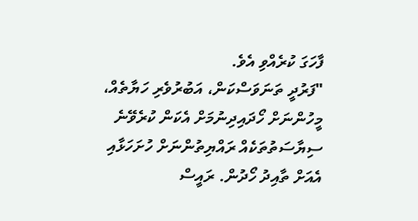ފާހަގަ ކުރެއްވި އެވެ.
"ފަރުދީ ތަނަވަސްކަން، އަބުރުވެރި ހަޔާތެއް، މީހުންނަށް ހޯދައިދިނުމަށް އެކަން ކުރެވޭނެ ސިޔާސަތުތަކެއް ރައްޔިތުންނަށް ހުށަހަޅާއި އެއަށް ތާއިދު ހޯދުން. ރައީސް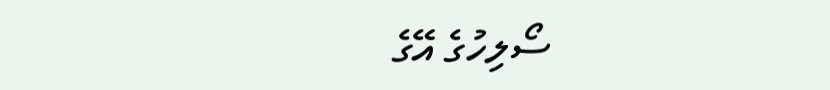ސޯލިހުގެ އޭގެ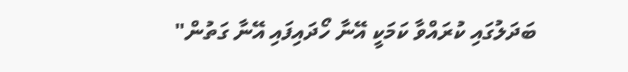ބަދަލުގައި ކުރައްވާ ކަމަކީ އޭނާ ހޯދައިފައި އޭނާ ގަތުން"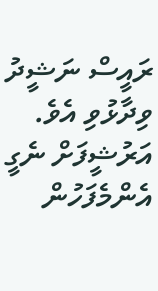ރައީސް ނަޝީދު ވިދާޅުވި އެވެ.
އަރުޝީފަށް ނެގީ
އެންމެފަހުން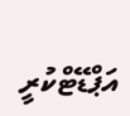އަޕްޑޭޓްކުރީ